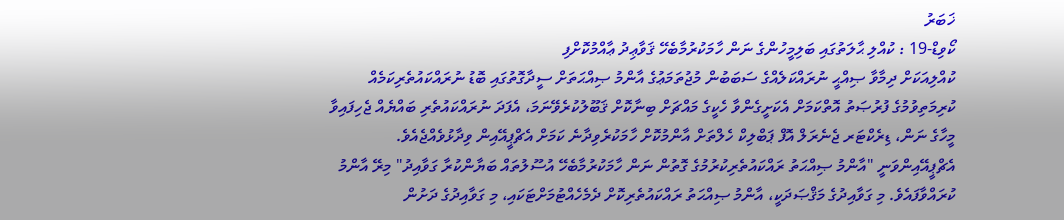ޚަބަރު
ކޯވިޑް-19 : ކުއްލި ޙާލަތުގައި ބަލިމީހުންގެ ނަން ހާމަކުރުމާބެހޭ ޤަވާޢިދު ޢާއްމުކޮށްފި
ކުއްލިއަކަށް ދިމާވާ ޞިއްޙީ ނުރައްކަލެއްގެ ސަބަބުން މުޖުތަމަޢުގެ އާންމު ޞިއްޙަތަށް ސީދާގޮތުގައި ބޮޑު ނުރައްކައުތެރިކަމެއް ކުރިމަތިވުމުގެ ފުރުޞަތު އޮތްކަމަށް އެކަށީގެންވާ ހެކީގެ މައްޗަށް ބިނާކޮށް ޤަބޫލުކުރެވޭނަމަ، އެފަދަ ނުރައްކައުތެރި ބައްޔެއް ޖެހިފައިވާ މީހާގެ ނަން، ޑިރެކްޓަރ ޖެނެރަލް އޮފް ޕަބްލިކް ހެލްތަށް އާންމުކޮށް ހާމަކުރެވިދާނެ ކަމަށް އެޗްޕީއޭއިން ވިދާޅުވެއްޖެއެވެ.
އެޗްޕީއޭއިންވަނީ "އާންމު ޞިއްޙަތު ރައްކައުތެރިކުރުމުގެ ގޮތުން ނަން ހާމަކުރުމާބެހޭ އުސޫލުތައް ބަޔާންކުރާ ގަވާއިދު" މިރޭ އާންމު ކުރައްވާފައެވެ. މި ގަވާއިދުގެ މަޤްޞަދަކީ، އާންމު ޞިއްޙަތު ރައްކައުތެރިކޮށް ދެމެހެއްޓުމަށްޓަކައި، މި ގަވާއިދުގެ ދަށުން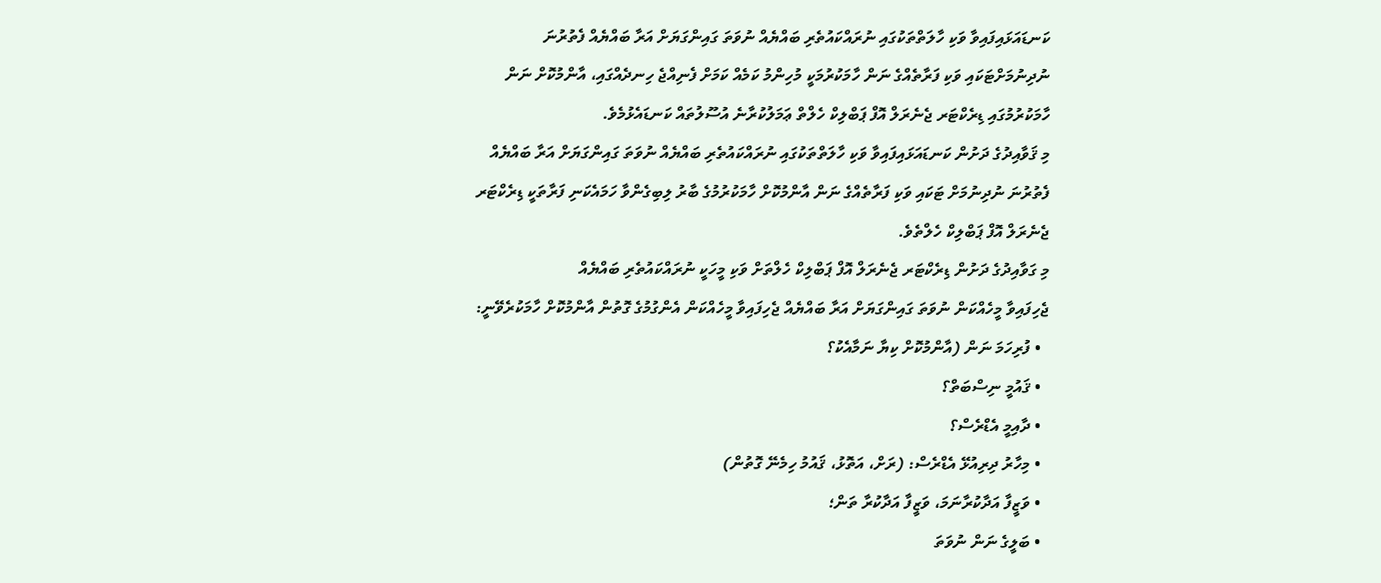ކަނޑައަޅައިފައިވާ ވަކި ހާލަތްތަކުގައި ނުރައްކައުތެރި ބައްޔެއް ނުވަތަ ގައިންގަޔަށް އަރާ ބައްޔެއް ފެތުރުނަ ނުދިނުމަށްޓަކައި ވަކި ފަރާތެއްގެ ނަން ހާމަކުރުމަކީ މުހިންމު ކަމެއް ކަމަށް ފެނިއްޖެ ހިނދެއްގައި، އާންމުކޮށް ނަން ހާމަކުރުމުގައި ޑިރެކްޓަރ ޖެނެރަލް އޮފް ޕަބްލިކް ހެލްތް ޢަމަލުކުރާނެ އުސޫލުތައް ކަނޑައެޅުމެވެ.
މި ޤަވާއިދުގެ ދަށުން ކަނޑައަޅައިފައިވާ ވަކި ހާލަތްތަކުގައި ނުރައްކައުތެރި ބައްޔެއް ނުވަތަ ގައިންގަޔަށް އަރާ ބައްޔެއް ފެތުރުނަ ނުދިނުމަށް ޓަކައި ވަކި ފަރާތެއްގެ ނަން އާންމުކޮށް ހާމަކުރުމުގެ ބާރު ލިބިގެންވާ ހަމައެކަނި ފަރާތަކީ ޑިރެކްޓަރ ޖެނެރަލް އޮފް ޕަބްލިކް ހެލްތެވެ.
މި ގަވާއިދުގެ ދަށުން ޑިރެކްޓަރ ޖެނެރަލް އޮފް ޕަބްލިކް ހެލްތަށް ވަކި މީހަކީ ނުރައްކައުތެރި ބައްޔެއް
ޖެހިފައިވާ މީހެއްކަން ނުވަތަ ގައިންގަޔަށް އަރާ ބައްޔެއް ޖެހިފައިވާ މީހެއްކަން އެންގުމުގެ ގޮތުން އާންމުކޮށް ހާމަކުރެވޭނީ:
  • ފުރިހަމަ ނަން (އާންމުކޮށް ކިޔާ ނަމާއެކު؟
  • ޤައުމީ ނިސްބަތް؟
  • ދާއިމީ އެޑްރެސް؟
  • މިހާރު ދިރިއުޅޭ އެޑްރެސް: (ރަށް، އަތޮޅު، ޤައުމު ހިމެނޭ ގޮތުން)
  • ވަޒީފާ އަދާކުރާނަމަ، ވަޒީފާ އަދާކުރާ ތަން؛
  • ބަލީގެ ނަން ނުވަތަ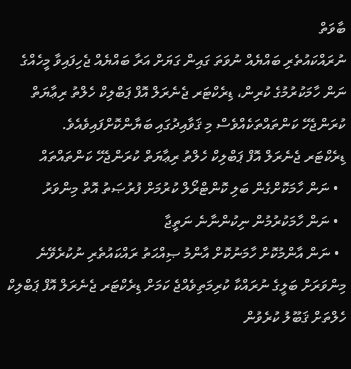ބާވަތް
ނުރައްކައުތެރި ބައްޔެއް ނުވަތަ ގައިން ގަޔަށް އަރާ ބައްޔެއް ޖެހިފައިވާ މީހެއްގެ ނަން ހާމަކުރުމުގެ ކުރިން، ޑިރެކްޓަރ ޖެނެރަލް އޮފް ޕަބްލިކް ހެލްތު ރިޢާޔަތް ކުރަންޖެހޭ ކަންތައްތަކެއްވެސް މި ޤަވާއިދުގައި ބަޔާންކޮށްފައިވެއެވެ.
ޑިރެކްޓަރ ޖެނެރަލް އޮފް ޕަބްލިކް ހެލްތު ރިޢާޔަތް ކުރަންޖެހޭ ކަންތައްތައް
  • ނަން ހާމަކޮށްގެން ބަލި ކޮންޓްރޯލް ކުރުމަށް ފުރުޞަތު އޮތް މިންވަރު
  • ނަން ހާމަކުރުމުން ނިކުންނާނެ ނަތީޖާ
  • ނަން އާންމުކޮށް ހާމަނުކޮށް އާންމު ޞިއްޙަތު ރައްކައުތެރި ނުކުރެވޭނެ މިންވަރަށް ބަލީގެ ނުރައްކާ ކުރިމަތިވެއްޖެ ކަމަށް ޑިރެކްޓަރ ޖެނެރަލް އޮފް ޕަބްލިކް ހެލްތަށް ޤަބޫލު ކުރެވުން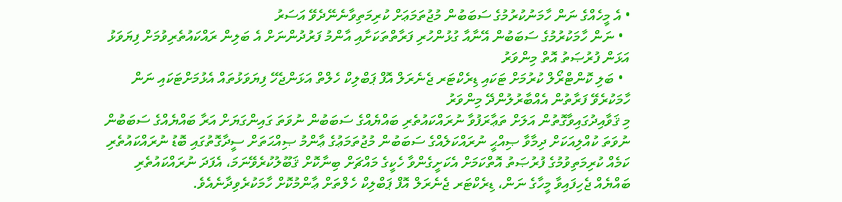• އެ މީހެއްގެ ނަން ހާމަނުކުރުމުގެ ސަބަބުން މުޖުތަމަޢަށް ކުރިމަތިވާނެނޭދެވޭ އަސަރު
  • ނަން ހާމަކުރުމުގެ ސަބަބުން އޭނާއާ ގުޅުންހުރި ފަރާތްތަކަށާއި އާންމު ފަރުދުންނަށް އެ ބަލިން ރައްކައުތެރިވުމަށް ފިޔަވަޅު އަޅަން ފުރުޞަތު އޮތް މިންވަރު
  • ބަލި ކޮންޓްރޯލް ކުރުމަށް ޓަކައި ޑިރެކްޓަރ ޖެނެރަލް އޮފް ޕަބްލިކް ހެލްތް އަޅަންޖެހޭ ފިޔަވަޅުތައް އެޅުމަށްޓަކައި ނަން ހާމަކުރެވޭ ފަރާތުން އެއްބާރުލުންދޭ މިންވަރު
މި ޤަވާއިދުގައިވާގޮތުން އަލަށް ތަޢާރަފުވާ ނުރައްކައުތެރި ބައްޔެއްގެ ސަބަބުން ނުވަތަ ގައިންގަޔަށް އަރާ ބައްޔެއްގެ ސަބަބުން ނުވަތަ ކުއްލިއަކަށް ދިމާވާ ޞިއްޙީ ނުރައްކަލެއްގެ ސަބަބުން މުޖުތަމަޢުގެ ޢާންމު ޞިއްޙަތަށް ސީދާގޮތުގައި ބޮޑު ނުރައްކައުތެރި ކަމެއް ކުރިމަތިވުމުގެ ފުރުޞަތު އޮތްކަމަށް އެކަށީގެންވާ ހެކީގެ މައްޗަށް ބިނާކޮށް ޤަބޫލުކުރެވޭނަމަ، އެފަދަ ނުރައްކައުތެރި ބައްޔެއް ޖެހިފައިވާ މީހާގެ ނަން، ޑިރެކްޓަރ ޖެނެރަލް އޮފް ޕަބްލިކް ހެލްތަށް ޢާންމުކޮށް ހާމަކުރެވިދާނެއެވެ.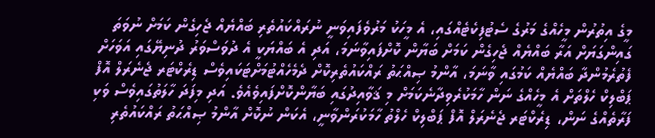މީގެ އިތުރުން މީހެއްގެ މަރުގެ ސެޓުފިކެޓެއްގައި، އެ މީހަކު މަރުވެފައިވަނީ ނުރައްކައުތެރި ބައްޔެއް ޖެހިގެން ކަމަށް ނުވަތަ ގައިންގަޔަށް އަރާ ބައްޔެއް ޖެހިގެން ކަމަށް ބަޔާން ކޮށްފައިވާނަމަ، އަދި އެ ބައްޔަކީ އެ ދުވަސްވަރު ދުނިޔޭގައި އަވަހަށް ފެތުރެމުންދާ ބައްޔެއް ކަމުގައި ވާނަމަ، އާންމު ޞިއްޙަތު ރައްކައުތެރިކޮށް ދެމެހެއްޓުމަށްޓަކައިވެސް ޑިރެކްޓަރ ޖެނެރަލް އޮފް ޕަބްލިކް ހެލްތަށް އެ މީހެއްގެ ނަން ހާމަކުރެވިދާނެކަމަށް މި ޤަވާއިދުގައި ބަޔާންކޮށްފައިވެއެވެ. އަދި މިފަދަ ހާލަތުގައިވެސް ވަކި ފަރާތެއްގެ ނަން، ޑިރެކްޓަރ ޖެނެރަލް އޮފް ޕަބްލިކް ހެލްތު ހާމަކުރަންވާނީ، އެކަން ނުކޮށް އާންމު ޞިއްޙަތު ރައްކައުތެރި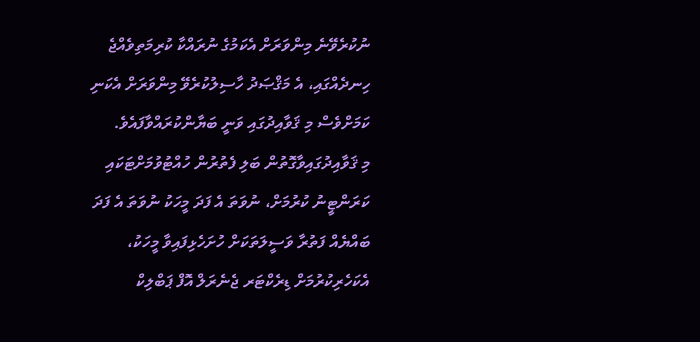ނުކުރެވޭނެ މިންވަރަށް އެކަމުގެ ނުރައްކާ ކުރިމަތިވެއްޖެ ހިނދެއްގައި، އެ މަޤްޞަދު ހާސިލުކުރެވޭ މިންވަރަށް އެކަނި ކަމަށްވެސް މި ޤަވާއިދުގައި ވަނީ ބަޔާންކުރައްވާފައެވެ.
މި ޤަވާއިދުގައިވާގޮތުން ބަލި ފެތުރުން ހުއްޓުވުމަށްޓަކައި ކަރަންޓީނު ކުރުމަށް، ނުވަތަ އެ ފަދަ މީހަކު ނުވަތަ އެ ފަދަ ބައްޔެއް ފަތުރާ ވަސީލަތަކަށް ހުށަހެޅިފައިވާ މީހަކު، އެކަހެރިކުރުމަށް ޑިރެކްޓަރ ޖެނެރަލް އޮފް ޕަބްލިކް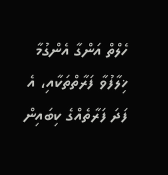ހެލްތް އަންގާ އެންގުމާ ޚިލާފުވާ ފަރާތްތަކާއި، އެ ފަދަ ފަރާތެއްގެ ކިބައިން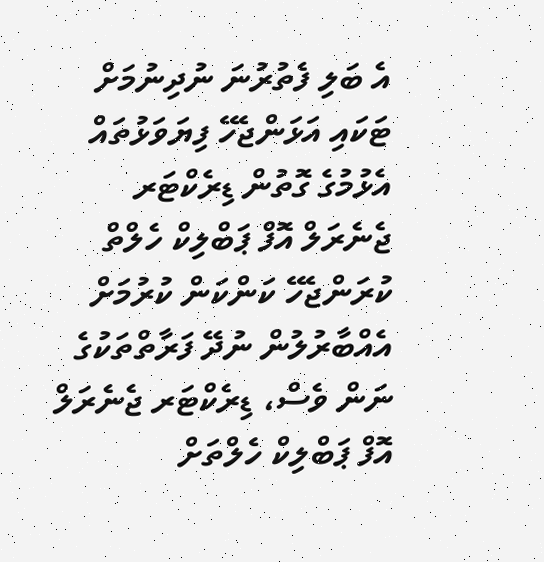އެ ބަލި ފެތުރުނަ ނުދިނުމަށް ޓަކައި އަޅަންޖެހޭ ފިޔަވަޅުތައް އެޅުމުގެ ގޮތުން ޑިރެކްޓަރ ޖެނެރަލް އޮފް ޕަބްލިކް ހެލްތް ކުރަންޖެހޭ ކަންކަން ކުރުމަށް އެއްބާރުލުން ނުދޭ ފަރާތްތަކުގެ ނަން ވެސް، ޑިރެކްޓަރ ޖެނެރަލް އޮފް ޕަބްލިކް ހެލްތަށް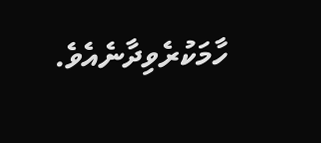ހާމަކުރެވިދާނެއެވެ.